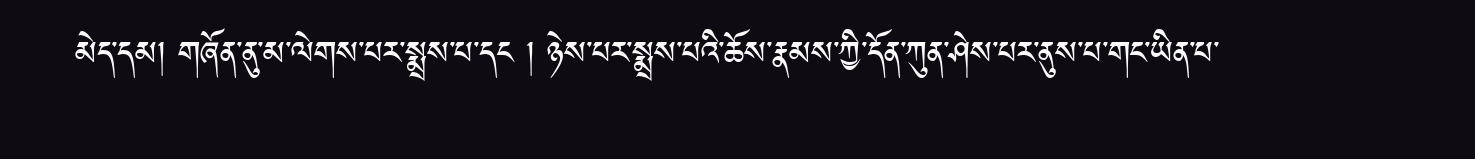མེད་དམ། གཞོན་ནུ་མ་ལེགས་པར་སྨྲས་པ་དང ། ཉེས་པར་སྨྲས་པའི་ཆོས་རྣམས་ཀྱི་དོན་ཀུན་ཤེས་པར་ནུས་པ་གང་ཡིན་པ་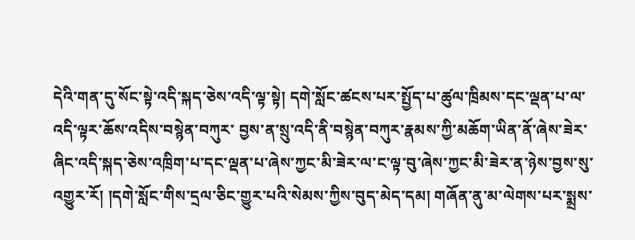དེའི་གན་དུ་སོང་སྟེ་འདི་སྐད་ཅེས་འདི་ལྟ་སྟེ། དགེ་སློང་ཚངས་པར་སྤྱོད་པ་ཚུལ་ཁྲིམས་དང་ལྡན་པ་ལ་འདི་ལྟར་ཆོས་འདིས་བསྙེན་བཀུར་ བྱས་ན་སྲུ་འདི་ནི་བསྙེན་བཀུར་རྣམས་ཀྱི་མཆོག་ཡིན་ནོ་ཞེས་ཟེར་ཞིང་འདི་སྐད་ཅེས་འཁྲིག་པ་དང་ལྡན་པ་ཞེས་ཀྱང་མི་ཟེར་ལ་ང་ལྟ་བུ་ཞེས་ཀྱང་མི་ཟེར་ན་ཉེས་བྱས་སུ་འགྱུར་རོ། །དགེ་སློང་གིས་དྲལ་ཅིང་གྱུར་པའི་སེམས་ཀྱིས་བུད་མེད་དམ། གཞོན་ནུ་མ་ལེགས་པར་སྨྲས་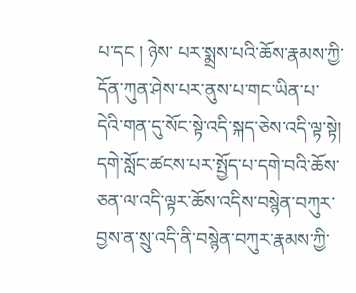པ་དང ། ཉེས་ པར་སྨྲས་པའི་ཆོས་རྣམས་ཀྱི་དོན་ཀུན་ཤེས་པར་ནུས་པ་གང་ཡིན་པ་དེའི་གན་དུ་སོང་སྟེ་འདི་སྐད་ཅེས་འདི་ལྟ་སྟེ། དགེ་སློང་ཚངས་པར་སྤྱོད་པ་དགེ་བའི་ཆོས་ཅན་ལ་འདི་ལྟར་ཆོས་འདིས་བསྙེན་བཀུར་བྱས་ན་སྲུ་འདི་ནི་བསྙེན་བཀུར་རྣམས་ཀྱི་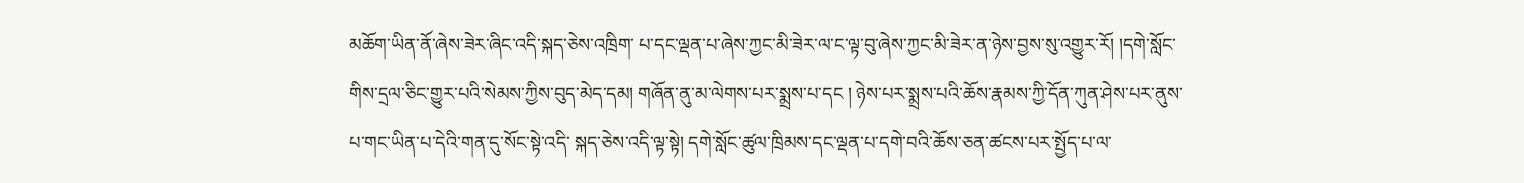མཆོག་ཡིན་ནོ་ཞེས་ཟེར་ཞིང་འདི་སྐད་ཅེས་འཁྲིག་ པ་དང་ལྡན་པ་ཞེས་ཀྱང་མི་ཟེར་ལ་ང་ལྟ་བུ་ཞེས་ཀྱང་མི་ཟེར་ན་ཉེས་བྱས་སུ་འགྱུར་རོ། །དགེ་སློང་གིས་དྲལ་ཅིང་གྱུར་པའི་སེམས་ཀྱིས་བུད་མེད་དམ། གཞོན་ནུ་མ་ལེགས་པར་སྨྲས་པ་དང ། ཉེས་པར་སྨྲས་པའི་ཆོས་རྣམས་ཀྱི་དོན་ཀུན་ཤེས་པར་ནུས་པ་གང་ཡིན་པ་དེའི་གན་དུ་སོང་སྟེ་འདི་ སྐད་ཅེས་འདི་ལྟ་སྟེ། དགེ་སློང་ཚུལ་ཁྲིམས་དང་ལྡན་པ་དགེ་བའི་ཆོས་ཅན་ཚངས་པར་སྤྱོད་པ་ལ་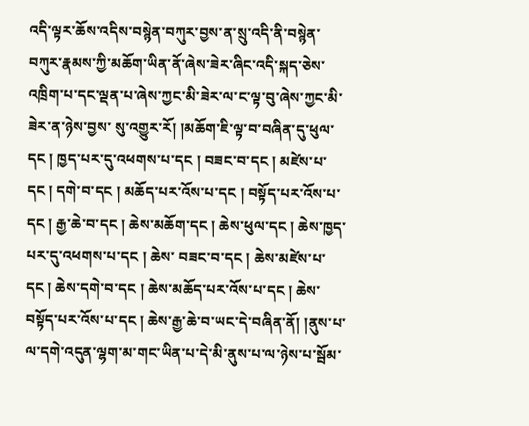འདི་ལྟར་ཆོས་འདིས་བསྙེན་བཀུར་བྱས་ན་སྲུ་འདི་ནི་བསྙེན་བཀུར་རྣམས་ཀྱི་མཆོག་ཡིན་ནོ་ཞེས་ཟེར་ཞིང་འདི་སྐད་ཅེས་འཁྲིག་པ་དང་ལྡན་པ་ཞེས་ཀྱང་མི་ཟེར་ལ་ང་ལྟ་བུ་ཞེས་ཀྱང་མི་ཟེར་ན་ཉེས་བྱས་ སུ་འགྱུར་རོ། །མཆོག་ཇི་ལྟ་བ་བཞིན་དུ་ཕུལ་དང ། ཁྱད་པར་དུ་འཕགས་པ་དང ། བཟང་བ་དང ། མཛེས་པ་དང ། དགེ་བ་དང ། མཆོད་པར་འོས་པ་དང ། བསྟོད་པར་འོས་པ་དང ། རྒྱ་ཆེ་བ་དང ། ཆེས་མཆོག་དང ། ཆེས་ཕུལ་དང ། ཆེས་ཁྱད་པར་དུ་འཕགས་པ་དང ། ཆེས་ བཟང་བ་དང ། ཆེས་མཛེས་པ་དང ། ཆེས་དགེ་བ་དང ། ཆེས་མཆོད་པར་འོས་པ་དང ། ཆེས་བསྟོད་པར་འོས་པ་དང ། ཆེས་རྒྱ་ཆེ་བ་ཡང་དེ་བཞིན་ནོ། །ནུས་པ་ལ་དགེ་འདུན་ལྷག་མ་གང་ཡིན་པ་དེ་མི་ནུས་པ་ལ་ཉེས་པ་སྦོམ་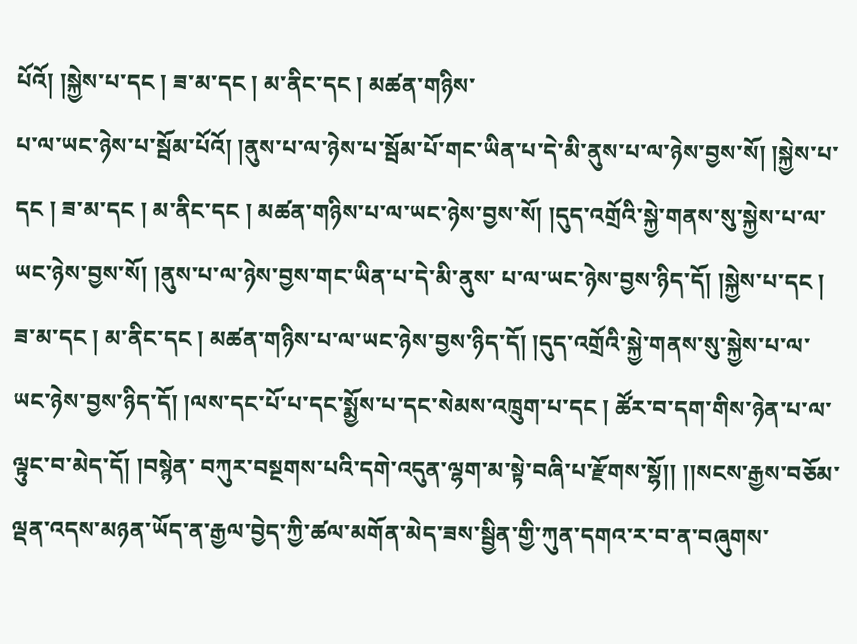པོའོ། །སྐྱེས་པ་དང ། ཟ་མ་དང ། མ་ནིང་དང ། མཚན་གཉིས་
པ་ལ་ཡང་ཉེས་པ་སྦོམ་པོའོ། །ནུས་པ་ལ་ཉེས་པ་སྦོམ་པོ་གང་ཡིན་པ་དེ་མི་ནུས་པ་ལ་ཉེས་བྱས་སོ། །སྐྱེས་པ་དང ། ཟ་མ་དང ། མ་ནིང་དང ། མཚན་གཉིས་པ་ལ་ཡང་ཉེས་བྱས་སོ། །དུད་འགྲོའི་སྐྱེ་གནས་སུ་སྐྱེས་པ་ལ་ཡང་ཉེས་བྱས་སོ། །ནུས་པ་ལ་ཉེས་བྱས་གང་ཡིན་པ་དེ་མི་ནུས་ པ་ལ་ཡང་ཉེས་བྱས་ཉིད་དོ། །སྐྱེས་པ་དང ། ཟ་མ་དང ། མ་ནིང་དང ། མཚན་གཉིས་པ་ལ་ཡང་ཉེས་བྱས་ཉིད་དོ། །དུད་འགྲོའི་སྐྱེ་གནས་སུ་སྐྱེས་པ་ལ་ཡང་ཉེས་བྱས་ཉིད་དོ། །ལས་དང་པོ་པ་དང་སྨྱོས་པ་དང་སེམས་འཁྲུག་པ་དང ། ཚོར་བ་དག་གིས་ཉེན་པ་ལ་ལྟུང་བ་མེད་དོ། །བསྙེན་ བཀུར་བསྔགས་པའི་དགེ་འདུན་ལྷག་མ་སྟེ་བཞི་པ་རྫོགས་སྷོ།། །།སངས་རྒྱས་བཅོམ་ལྡན་འདས་མཉན་ཡོད་ན་རྒྱལ་བྱེད་ཀྱི་ཚལ་མགོན་མེད་ཟས་སྦྱིན་གྱི་ཀུན་དགའ་ར་བ་ན་བཞུགས་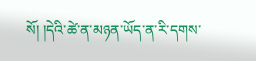སོ། །དེའི་ཚེ་ན་མཉན་ཡོད་ན་རི་དགས་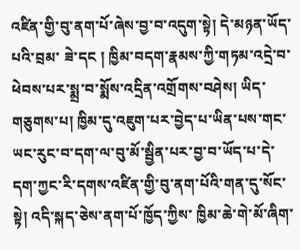འཛིན་གྱི་བུ་ནག་པོ་ཞེས་བྱ་བ་འདུག་སྟེ། དེ་མཉན་ཡོད་པའི་བྲམ་ ཟེ་དང ། ཁྱིམ་བདག་རྣམས་ཀྱི་གཏམ་འདྲེ་བ་ཕེབས་པར་སྨྲ་བ་སྨོས་འདྲིན་འགྲོགས་བཤེས། ཡིད་གཅུགས་པ། ཁྱིམ་དུ་འཇུག་པར་བྱེད་པ་ཡིན་པས་གང་ཡང་རུང་བ་དག་ལ་བུ་མོ་སྦྱིན་པར་བྱ་བ་ཡོད་པ་དེ་དག་ཀྱང་རི་དགས་འཛིན་གྱི་བུ་ནག་པོའི་གན་དུ་སོང་སྟེ། འདི་སྐད་ཅེས་ནག་པོ་ཁྱོད་ཀྱིས་ ཁྱིམ་ཆེ་གེ་མོ་ཞིག་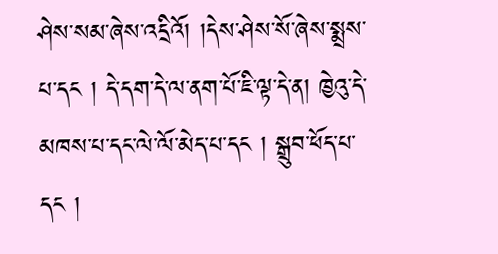ཤེས་སམ་ཞེས་འདྲིའོ། །དེས་ཤེས་སོ་ཞེས་སྨྲས་པ་དང ། དེ་དག་དེ་ལ་ནག་པོ་ཇི་ལྟ་དེ་ན། ཁྱེའུ་དེ་མཁས་པ་དང་ལེ་ལོ་མེད་པ་དང ། སྒྲུབ་ཕོད་པ་དང །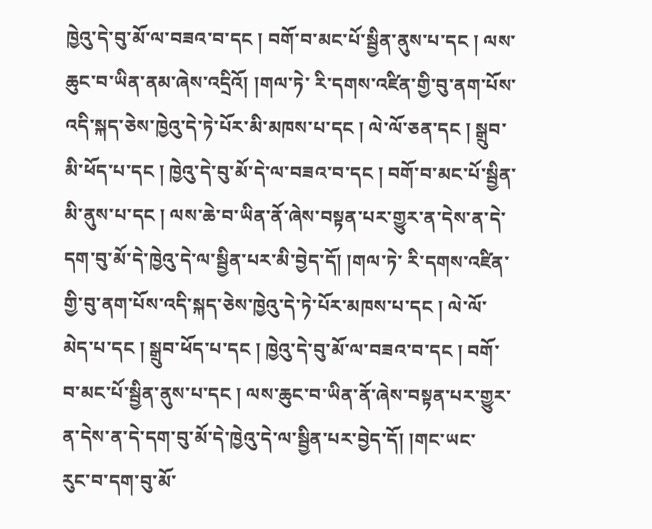ཁྱེའུ་དེ་བུ་མོ་ལ་བཟའ་བ་དང ། བགོ་བ་མང་པོ་སྦྱིན་ནུས་པ་དང ། ལས་ཆུང་བ་ཡིན་ནམ་ཞེས་འདྲིའོ། །གལ་ཏེ་ རི་དགས་འཛིན་གྱི་བུ་ནག་པོས་འདི་སྐད་ཅེས་ཁྱེའུ་དེ་ཏེ་པོར་མི་མཁས་པ་དང ། ལེ་ལོ་ཅན་དང ། སྒྲུབ་མི་ཕོད་པ་དང ། ཁྱེའུ་དེ་བུ་མོ་དེ་ལ་བཟའ་བ་དང ། བགོ་བ་མང་པོ་སྦྱིན་མི་ནུས་པ་དང ། ལས་ཆེ་བ་ཡིན་ནོ་ཞེས་བསྟན་པར་གྱུར་ན་དེས་ན་དེ་དག་བུ་མོ་དེ་ཁྱེའུ་དེ་ལ་སྦྱིན་པར་མི་བྱེད་དོ། །གལ་ཏེ་ རི་དགས་འཛིན་གྱི་བུ་ནག་པོས་འདི་སྐད་ཅེས་ཁྱེའུ་དེ་ཏེ་པོར་མཁས་པ་དང ། ལེ་ལོ་མེད་པ་དང ། སྒྲུབ་ཕོད་པ་དང ། ཁྱེའུ་དེ་བུ་མོ་ལ་བཟའ་བ་དང ། བགོ་བ་མང་པོ་སྦྱིན་ནུས་པ་དང ། ལས་ཆུང་བ་ཡིན་ནོ་ཞེས་བསྟན་པར་གྱུར་ན་དེས་ན་དེ་དག་བུ་མོ་དེ་ཁྱེའུ་དེ་ལ་སྦྱིན་པར་བྱེད་དོ། །གང་ཡང་
རུང་བ་དག་བུ་མོ་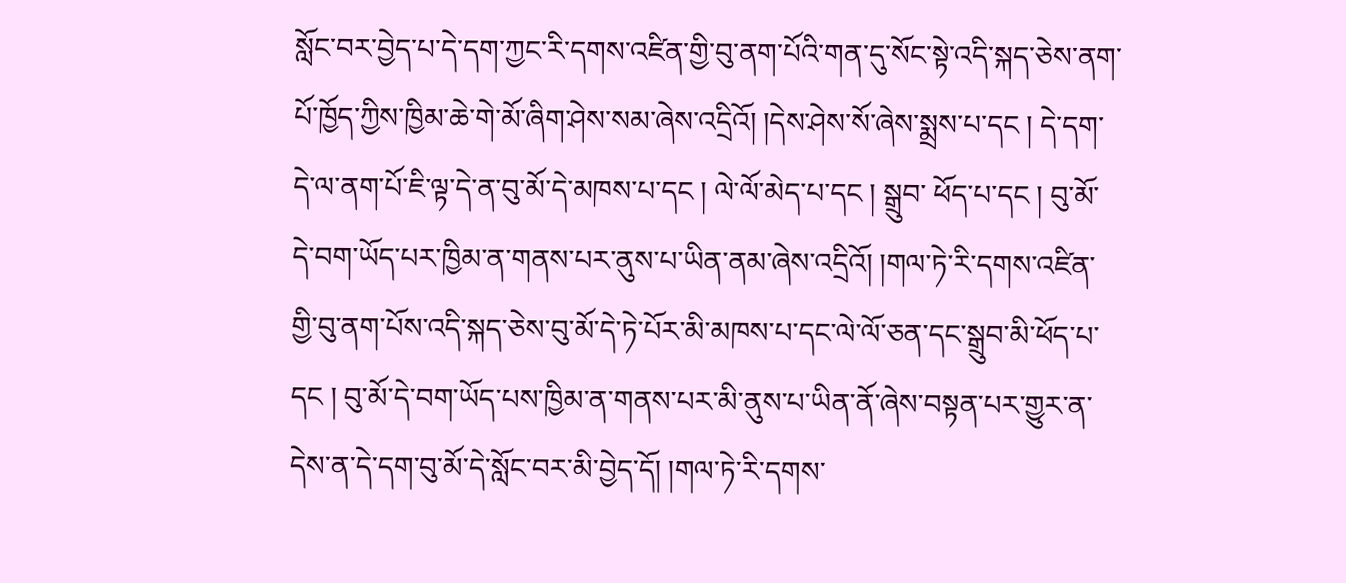སློང་བར་བྱེད་པ་དེ་དག་ཀྱང་རི་དགས་འཛིན་གྱི་བུ་ནག་པོའི་གན་དུ་སོང་སྟེ་འདི་སྐད་ཅེས་ནག་པོ་ཁྱོད་ཀྱིས་ཁྱིམ་ཆེ་གེ་མོ་ཞིག་ཤེས་སམ་ཞེས་འདྲིའོ། །དེས་ཤེས་སོ་ཞེས་སྨྲས་པ་དང ། དེ་དག་དེ་ལ་ནག་པོ་ཇི་ལྟ་དེ་ན་བུ་མོ་དེ་མཁས་པ་དང ། ལེ་ལོ་མེད་པ་དང ། སྒྲུབ་ ཕོད་པ་དང ། བུ་མོ་དེ་བག་ཡོད་པར་ཁྱིམ་ན་གནས་པར་ནུས་པ་ཡིན་ནམ་ཞེས་འདྲིའོ། །གལ་ཏེ་རི་དགས་འཛིན་གྱི་བུ་ནག་པོས་འདི་སྐད་ཅེས་བུ་མོ་དེ་ཏེ་པོར་མི་མཁས་པ་དང་ལེ་ལོ་ཅན་དང་སྒྲུབ་མི་ཕོད་པ་དང ། བུ་མོ་དེ་བག་ཡོད་པས་ཁྱིམ་ན་གནས་པར་མི་ནུས་པ་ཡིན་ནོ་ཞེས་བསྟན་པར་གྱུར་ན་ དེས་ན་དེ་དག་བུ་མོ་དེ་སློང་བར་མི་བྱེད་དོ། །གལ་ཏེ་རི་དགས་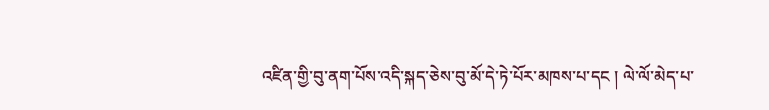འཛིན་གྱི་བུ་ནག་པོས་འདི་སྐད་ཅེས་བུ་མོ་དེ་ཏེ་པོར་མཁས་པ་དང ། ལེ་ལོ་མེད་པ་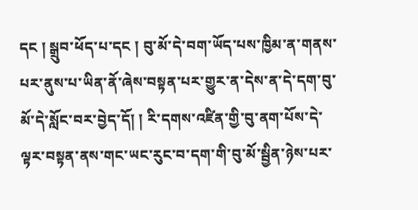དང ། སྒྲུབ་ཕོད་པ་དང ། བུ་མོ་དེ་བག་ཡོད་པས་ཁྱིམ་ན་གནས་པར་ནུས་པ་ཡིན་ནོ་ཞེས་བསྟན་པར་གྱུར་ན་དེས་ན་དེ་དག་བུ་མོ་དེ་སློང་བར་བྱེད་དོ། ། རི་དགས་འཛིན་གྱི་བུ་ནག་པོས་དེ་ལྟར་བསྟན་ནས་གང་ཡང་རུང་བ་དག་གི་བུ་མོ་སྦྱིན་ཉེས་པར་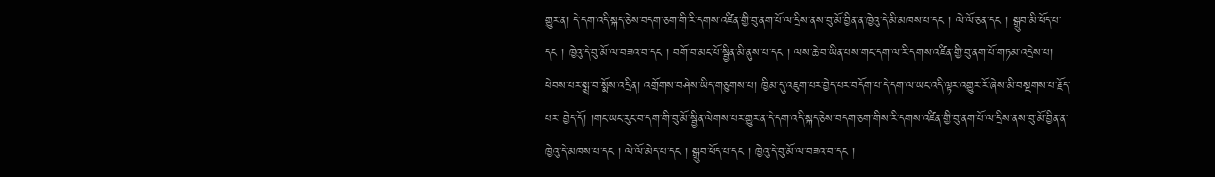གྱུར་ན། དེ་དག་འདི་སྐད་ཅེས་བདག་ཅག་གི་རི་དགས་འཛིན་གྱི་བུ་ནག་པོ་ལ་དྲིས་ནས་བུ་མོ་བྱིན་ན་ཁྱེའུ་དེ་མི་མཁས་པ་དང ། ལེ་ལོ་ཅན་དང ། སྒྲུབ་མི་ཕོད་པ་དང ། ཁྱེའུ་དེ་བུ་མོ་ལ་བཟའ་བ་དང ། བགོ་བ་མང་པོ་སྦྱིན་མི་ནུས་པ་དང ། ལས་ཆེ་བ་ཡིན་པས་གང་དག་ལ་རི་དགས་འཛིན་གྱི་བུ་ནག་པོ་གཏམ་འདྲེས་པ། ཕེབས་པར་སྨྲ་བ་སྨོས་འདྲིན། འགྲོགས་བཤེས་ཡིད་གཅུགས་པ། ཁྱིམ་དུ་འཇུག་པར་བྱེད་པར་བདོག་པ་དེ་དག་ལ་ཡང་འདི་ལྟར་འགྱུར་རོ་ཞེས་མི་བསྔགས་པ་རྗོད་པར་ བྱེད་དོ། །གང་ཡང་རུང་བ་དག་གི་བུ་མོ་སྦྱིན་ལེགས་པར་གྱུར་ན་དེ་དག་འདི་སྐད་ཅེས་བདག་ཅག་གིས་རི་དགས་འཛིན་གྱི་བུ་ནག་པོ་ལ་དྲིས་ནས་བུ་མོ་བྱིན་ན་ཁྱེའུ་དེ་མཁས་པ་དང ། ལེ་ལོ་མེད་པ་དང ། སྒྲུབ་ཕོད་པ་དང ། ཁྱེའུ་དེ་བུ་མོ་ལ་བཟའ་བ་དང །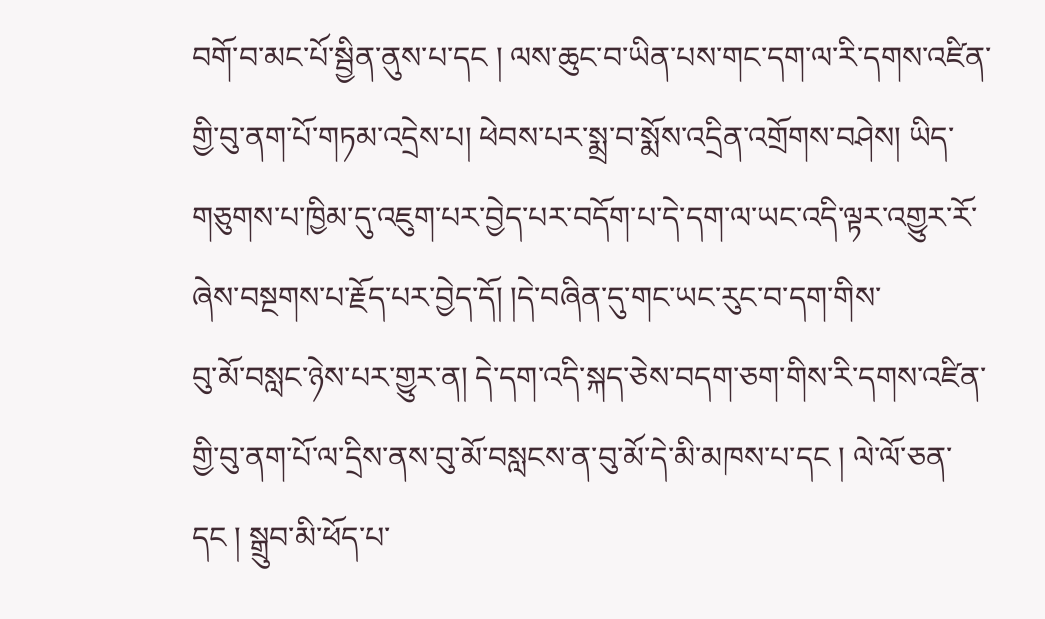བགོ་བ་མང་པོ་སྦྱིན་ནུས་པ་དང ། ལས་ཆུང་བ་ཡིན་པས་གང་དག་ལ་རི་དགས་འཛིན་གྱི་བུ་ནག་པོ་གཏམ་འདྲེས་པ། ཕེབས་པར་སྨྲ་བ་སྨོས་འདྲིན་འགྲོགས་བཤེས། ཡིད་གཅུགས་པ་ཁྱིམ་དུ་འཇུག་པར་བྱེད་པར་བདོག་པ་དེ་དག་ལ་ཡང་འདི་ལྟར་འགྱུར་རོ་ཞེས་བསྔགས་པ་རྗོད་པར་བྱེད་དོ། །དེ་བཞིན་དུ་གང་ཡང་རུང་བ་དག་གིས་
བུ་མོ་བསླང་ཉེས་པར་གྱུར་ན། དེ་དག་འདི་སྐད་ཅེས་བདག་ཅག་གིས་རི་དགས་འཛིན་གྱི་བུ་ནག་པོ་ལ་དྲིས་ནས་བུ་མོ་བསླངས་ན་བུ་མོ་དེ་མི་མཁས་པ་དང ། ལེ་ལོ་ཅན་དང ། སྒྲུབ་མི་ཕོད་པ་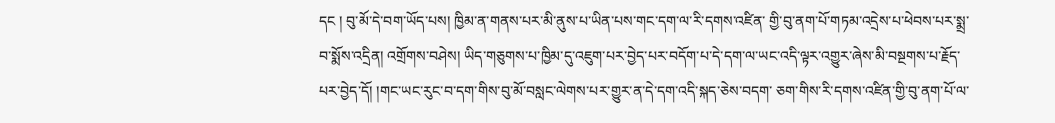དང ། བུ་མོ་དེ་བག་ཡོད་པས། ཁྱིམ་ན་གནས་པར་མི་ནུས་པ་ཡིན་པས་གང་དག་ལ་རི་དགས་འཛིན་ གྱི་བུ་ནག་པོ་གཏམ་འདྲེས་པ་ཕེབས་པར་སྨྲ་བ་སྨོས་འདྲིན། འགྲོགས་བཤེས། ཡིད་གཅུགས་པ་ཁྱིམ་དུ་འཇུག་པར་བྱེད་པར་བདོག་པ་དེ་དག་ལ་ཡང་འདི་ལྟར་འགྱུར་ཞེས་མི་བསྔགས་པ་རྗོད་པར་བྱེད་དོ། །གང་ཡང་རུང་བ་དག་གིས་བུ་མོ་བསླང་ལེགས་པར་གྱུར་ན་དེ་དག་འདི་སྐད་ཅེས་བདག་ ཅག་གིས་རི་དགས་འཛིན་གྱི་བུ་ནག་པོ་ལ་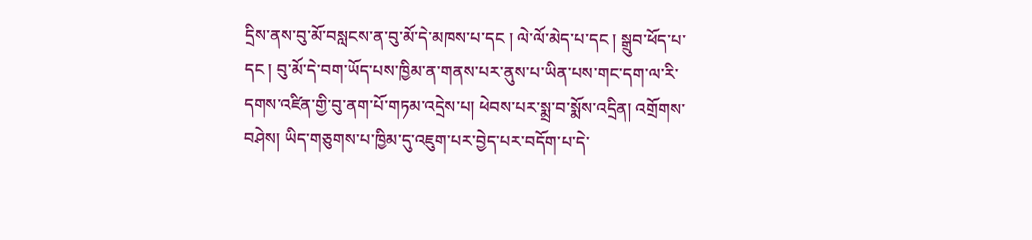དྲིས་ནས་བུ་མོ་བསླངས་ན་བུ་མོ་དེ་མཁས་པ་དང ། ལེ་ལོ་མེད་པ་དང ། སྒྲུབ་ཕོད་པ་དང ། བུ་མོ་དེ་བག་ཡོད་པས་ཁྱིམ་ན་གནས་པར་ནུས་པ་ཡིན་པས་གང་དག་ལ་རི་དགས་འཛིན་གྱི་བུ་ནག་པོ་གཏམ་འདྲེས་པ། ཕེབས་པར་སྨྲ་བ་སྨོས་འདྲིན། འགྲོགས་ བཤེས། ཡིད་གཅུགས་པ་ཁྱིམ་དུ་འཇུག་པར་བྱེད་པར་བདོག་པ་དེ་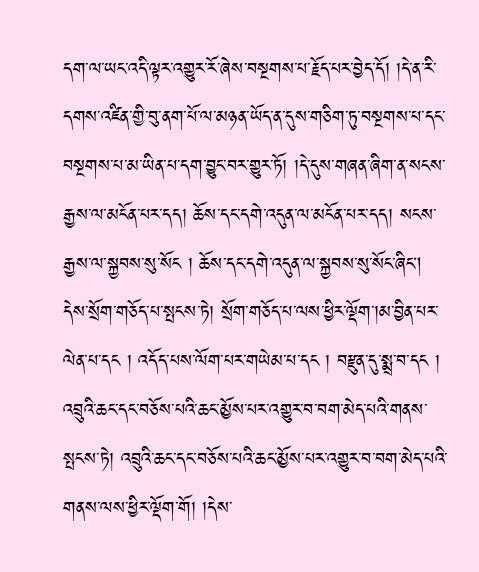དག་ལ་ཡང་འདི་ལྟར་འགྱུར་རོ་ཞེས་བསྔགས་པ་རྗོད་པར་བྱེད་དོ། །དེ་ན་རི་དགས་འཛིན་གྱི་བུ་ནག་པོ་ལ་མཉན་ཡོད་ན་དུས་གཅིག་ཏུ་བསྔགས་པ་དང་བསྔགས་པ་མ་ཡིན་པ་དག་བྱུང་བར་གྱུར་ཏོ། །དེ་དུས་གཞན་ཞིག་ན་སངས་ རྒྱས་ལ་མངོན་པར་དད། ཆོས་དང་དགེ་འདུན་ལ་མངོན་པར་དད། སངས་རྒྱས་ལ་སྐྱབས་སུ་སོང ། ཆོས་དང་དགེ་འདུན་ལ་སྐྱབས་སུ་སོང་ཞིང། དེས་སྲོག་གཅོད་པ་སྤངས་ཏེ། སྲོག་གཅོད་པ་ལས་ཕྱིར་ལྡོག་།མ་བྱིན་པར་ལེན་པ་དང ། འདོད་པས་ལོག་པར་གཡེམ་པ་དང ། བརྫུན་དུ་སྨྲ་བ་དང ། འབྲུའི་ཆང་དང་བཅོས་པའི་ཆང་མྱོས་པར་འགྱུར་བ་བག་མེད་པའི་གནས་སྤངས་ཏེ། འབྲུའི་ཆང་དང་བཅོས་པའི་ཆང་མྱོས་པར་འགྱུར་བ་བག་མེད་པའི་གནས་ལས་ཕྱིར་ལྡོག་གོ། །དེས་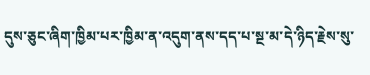དུས་ཅུང་ཞིག་ཁྱིམ་པར་ཁྱིམ་ན་འདུག་ནས་དད་པ་སྔ་མ་དེ་ཉིད་རྗེས་སུ་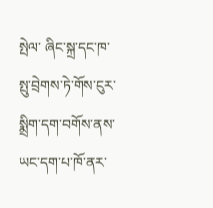སྤེལ་ ཞིང་སྐྲ་དང་ཁ་སྤུ་བྲེགས་ཏེ་གོས་ངུར་སྨྲིག་དག་བགོས་ནས་ཡང་དག་པ་ཁོ་ནར་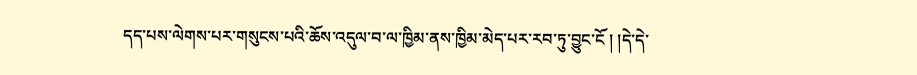དད་པས་ལེགས་པར་གསུངས་པའི་ཆོས་འདུལ་བ་ལ་ཁྱིམ་ནས་ཁྱིམ་མེད་པར་རབ་ཏུ་བྱུང་ངོ ། །དེ་དེ་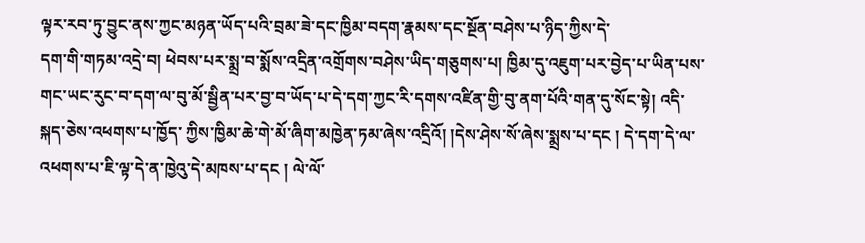ལྟར་རབ་ཏུ་བྱུང་ནས་ཀྱང་མཉན་ཡོད་པའི་བྲམ་ཟེ་དང་ཁྱིམ་བདག་རྣམས་དང་སྔོན་བཤེས་པ་ཉིད་ཀྱིས་དེ་
དག་གི་གཏམ་འདྲེ་བ། ཕེབས་པར་སྨྲ་བ་སྨོས་འདྲིན་འགྲོགས་བཤེས་ཡིད་གཅུགས་པ། ཁྱིམ་དུ་འཇུག་པར་བྱེད་པ་ཡིན་པས་གང་ཡང་རུང་བ་དག་ལ་བུ་མོ་སྦྱིན་པར་བྱ་བ་ཡོད་པ་དེ་དག་ཀྱང་རི་དགས་འཛིན་གྱི་བུ་ནག་པོའི་གན་དུ་སོང་སྟེ། འདི་སྐད་ཅེས་འཕགས་པ་ཁྱོད་ ཀྱིས་ཁྱིམ་ཆེ་གེ་མོ་ཞིག་མཁྱེན་ཏམ་ཞེས་འདྲིའོ། །དེས་ཤེས་སོ་ཞེས་སྨྲས་པ་དང ། དེ་དག་དེ་ལ་འཕགས་པ་ཇི་ལྟ་དེ་ན་ཁྱེའུ་དེ་མཁས་པ་དང ། ལེ་ལོ་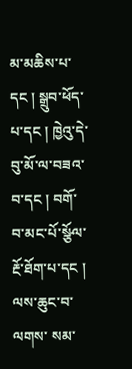མ་མཆིས་པ་དང ། སྒྲུབ་ཕོད་པ་དང ། ཁྱེའུ་དེ་བུ་མོ་ལ་བཟའ་བ་དང ། བགོ་བ་མང་པོ་སྩོལ་རྔོ་ཐོག་པ་དང ། ལས་ཆུང་བ་ལགས་ སམ་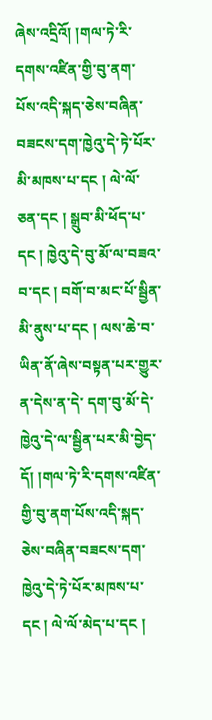ཞེས་འདྲིའོ། །གལ་ཏེ་རི་དགས་འཛིན་གྱི་བུ་ནག་པོས་འདི་སྐད་ཅེས་བཞིན་བཟངས་དག་ཁྱེའུ་དེ་ཏེ་པོར་མི་མཁས་པ་དང ། ལེ་ལོ་ཅན་དང ། སྒྲུབ་མི་ཕོད་པ་དང ། ཁྱེའུ་དེ་བུ་མོ་ལ་བཟའ་བ་དང ། བགོ་བ་མང་པོ་སྦྱིན་མི་ནུས་པ་དང ། ལས་ཆེ་བ་ཡིན་ནོ་ཞེས་བསྟན་པར་གྱུར་ན་དེས་ན་དེ་ དག་བུ་མོ་དེ་ཁྱེའུ་དེ་ལ་སྦྱིན་པར་མི་བྱེད་དོ། །གལ་ཏེ་རི་དགས་འཛིན་གྱི་བུ་ནག་པོས་འདི་སྐད་ཅེས་བཞིན་བཟངས་དག་ཁྱེའུ་དེ་ཏེ་པོར་མཁས་པ་དང ། ལེ་ལོ་མེད་པ་དང །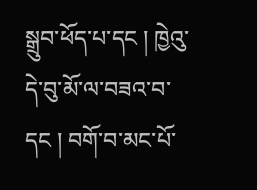སྒྲུབ་ཕོད་པ་དང ། ཁྱེའུ་དེ་བུ་མོ་ལ་བཟའ་བ་དང ། བགོ་བ་མང་པོ་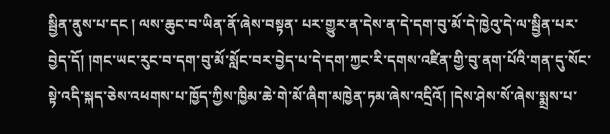སྦྱིན་ནུས་པ་དང ། ལས་ཆུང་བ་ཡིན་ནོ་ཞེས་བསྟན་ པར་གྱུར་ན་དེས་ན་དེ་དག་བུ་མོ་དེ་ཁྱེའུ་དེ་ལ་སྦྱིན་པར་བྱེད་དོ། །གང་ཡང་རུང་བ་དག་བུ་མོ་སློང་བར་བྱེད་པ་དེ་དག་ཀྱང་རི་དགས་འཛིན་གྱི་བུ་ནག་པོའི་གན་དུ་སོང་སྟེ་འདི་སྐད་ཅེས་འཕགས་པ་ཁྱོད་ཀྱིས་ཁྱིམ་ཆེ་གེ་མོ་ཞིག་མཁྱེན་ཏམ་ཞེས་འདྲིའོ། །དེས་ཤེས་སོ་ཞེས་སྨྲས་པ་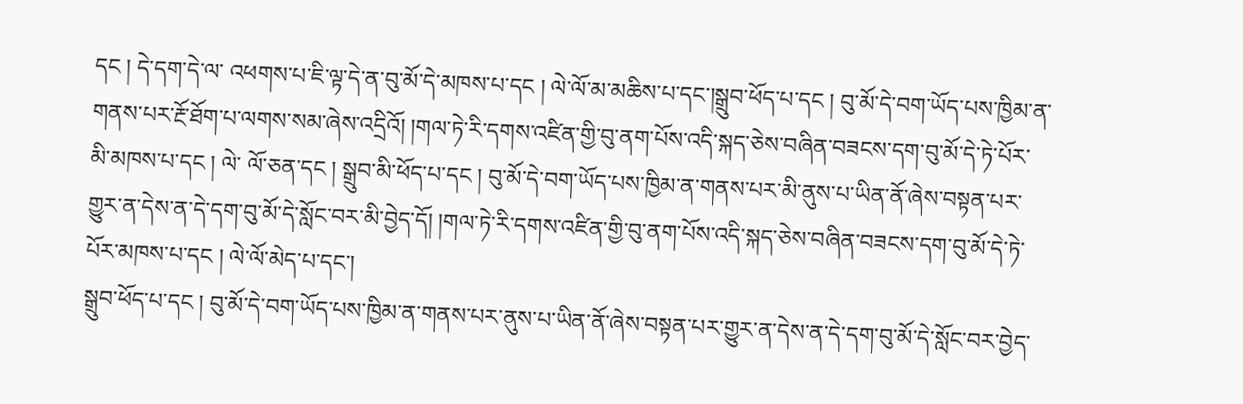དང ། དེ་དག་དེ་ལ་ འཕགས་པ་ཇི་ལྟ་དེ་ན་བུ་མོ་དེ་མཁས་པ་དང ། ལེ་ལོ་མ་མཆིས་པ་དང་།སྒྲུབ་ཕོད་པ་དང ། བུ་མོ་དེ་བག་ཡོད་པས་ཁྱིམ་ན་གནས་པར་རྔོ་ཐོག་པ་ལགས་སམ་ཞེས་འདྲིའོ། །གལ་ཏེ་རི་དགས་འཛིན་གྱི་བུ་ནག་པོས་འདི་སྐད་ཅེས་བཞིན་བཟངས་དག་བུ་མོ་དེ་ཏེ་པོར་མི་མཁས་པ་དང ། ལེ་ ལོ་ཅན་དང ། སྒྲུབ་མི་ཕོད་པ་དང ། བུ་མོ་དེ་བག་ཡོད་པས་ཁྱིམ་ན་གནས་པར་མི་ནུས་པ་ཡིན་ནོ་ཞེས་བསྟན་པར་གྱུར་ན་དེས་ན་དེ་དག་བུ་མོ་དེ་སློང་བར་མི་བྱེད་དོ། །གལ་ཏེ་རི་དགས་འཛིན་གྱི་བུ་ནག་པོས་འདི་སྐད་ཅེས་བཞིན་བཟངས་དག་བུ་མོ་དེ་ཏེ་པོར་མཁས་པ་དང ། ལེ་ལོ་མེད་པ་དང་།
སྒྲུབ་ཕོད་པ་དང ། བུ་མོ་དེ་བག་ཡོད་པས་ཁྱིམ་ན་གནས་པར་ནུས་པ་ཡིན་ནོ་ཞེས་བསྟན་པར་གྱུར་ན་དེས་ན་དེ་དག་བུ་མོ་དེ་སློང་བར་བྱེད་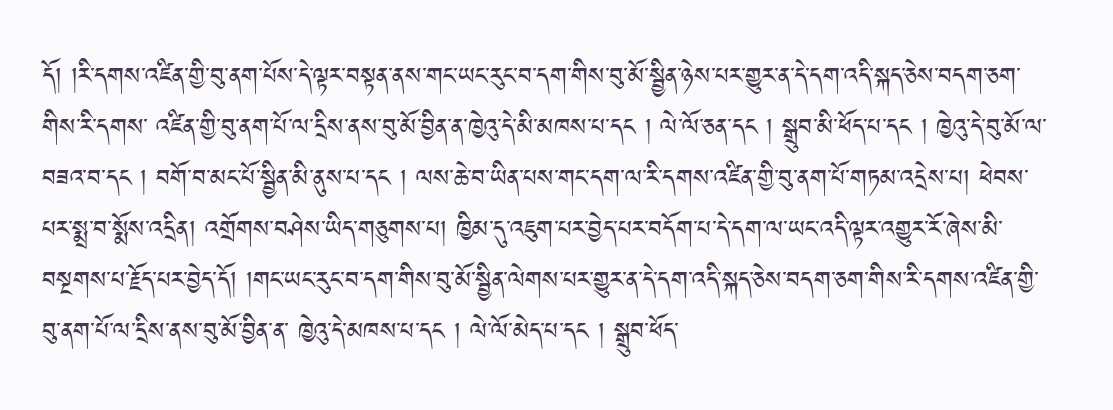དོ། །རི་དགས་འཛིན་གྱི་བུ་ནག་པོས་དེ་ལྟར་བསྟན་ནས་གང་ཡང་རུང་བ་དག་གིས་བུ་མོ་སྦྱིན་ཉེས་པར་གྱུར་ན་དེ་དག་འདི་སྐད་ཅེས་བདག་ཅག་གིས་རི་དགས་ འཛིན་གྱི་བུ་ནག་པོ་ལ་དྲིས་ནས་བུ་མོ་བྱིན་ན་ཁྱེའུ་དེ་མི་མཁས་པ་དང ། ལེ་ལོ་ཅན་དང ། སྒྲུབ་མི་ཕོད་པ་དང ། ཁྱེའུ་དེ་བུ་མོ་ལ་བཟའ་བ་དང ། བགོ་བ་མང་པོ་སྦྱིན་མི་ནུས་པ་དང ། ལས་ཆེ་བ་ཡིན་པས་གང་དག་ལ་རི་དགས་འཛིན་གྱི་བུ་ནག་པོ་གཏམ་འདྲེས་པ། ཕེབས་པར་སྨྲ་བ་སྨོས་འདྲིན། འགྲོགས་བཤེས་ཡིད་གཅུགས་པ། ཁྱིམ་དུ་འཇུག་པར་བྱེད་པར་བདོག་པ་དེ་དག་ལ་ཡང་འདི་ལྟར་འགྱུར་རོ་ཞེས་མི་བསྔགས་པ་རྗོད་པར་བྱེད་དོ། །གང་ཡང་རུང་བ་དག་གིས་བུ་མོ་སྦྱིན་ལེགས་པར་གྱུར་ན་དེ་དག་འདི་སྐད་ཅེས་བདག་ཅག་གིས་རི་དགས་འཛིན་གྱི་བུ་ནག་པོ་ལ་དྲིས་ནས་བུ་མོ་བྱིན་ན་ ཁྱེའུ་དེ་མཁས་པ་དང ། ལེ་ལོ་མེད་པ་དང ། སྒྲུབ་ཕོད་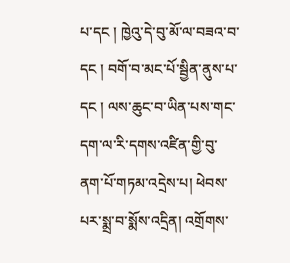པ་དང ། ཁྱེའུ་དེ་བུ་མོ་ལ་བཟའ་བ་དང ། བགོ་བ་མང་པོ་སྦྱིན་ནུས་པ་དང ། ལས་ཆུང་བ་ཡིན་པས་གང་དག་ལ་རི་དགས་འཛིན་གྱི་བུ་ནག་པོ་གཏམ་འདྲེས་པ། ཕེབས་པར་སྨྲ་བ་སྨོས་འདྲིན། འགྲོགས་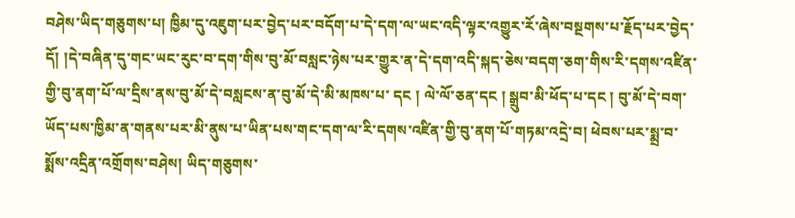བཤེས་ཡིད་གཅུགས་པ། ཁྱིམ་དུ་འཇུག་པར་བྱེད་པར་བདོག་པ་དེ་དག་ལ་ཡང་འདི་ལྟར་འགྱུར་རོ་ཞེས་བསྔགས་པ་རྗོད་པར་བྱེད་དོ། །དེ་བཞིན་དུ་གང་ཡང་རུང་བ་དག་གིས་བུ་མོ་བསླང་ཉེས་པར་གྱུར་ན་དེ་དག་འདི་སྐད་ཅེས་བདག་ཅག་གིས་རི་དགས་འཛིན་གྱི་བུ་ནག་པོ་ལ་དྲིས་ནས་བུ་མོ་དེ་བསླངས་ན་བུ་མོ་དེ་མི་མཁས་པ་ དང ། ལེ་ལོ་ཅན་དང ། སྒྲུབ་མི་ཕོད་པ་དང ། བུ་མོ་དེ་བག་ཡོད་པས་ཁྱིམ་ན་གནས་པར་མི་ནུས་པ་ཡིན་པས་གང་དག་ལ་རི་དགས་འཛིན་གྱི་བུ་ནག་པོ་གཏམ་འདྲེ་བ། ཕེབས་པར་སྨྲ་བ་སྨོས་འདྲིན་འགྲོགས་བཤེས། ཡིད་གཅུགས་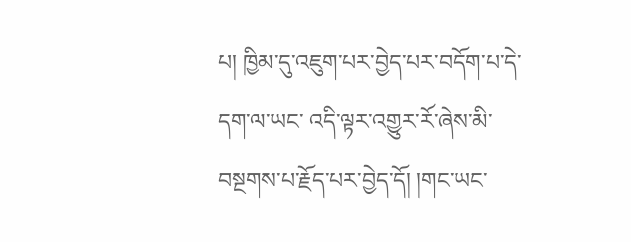པ། ཁྱིམ་དུ་འཇུག་པར་བྱེད་པར་བདོག་པ་དེ་དག་ལ་ཡང་ འདི་ལྟར་འགྱུར་རོ་ཞེས་མི་བསྔགས་པ་རྗོད་པར་བྱེད་དོ། །གང་ཡང་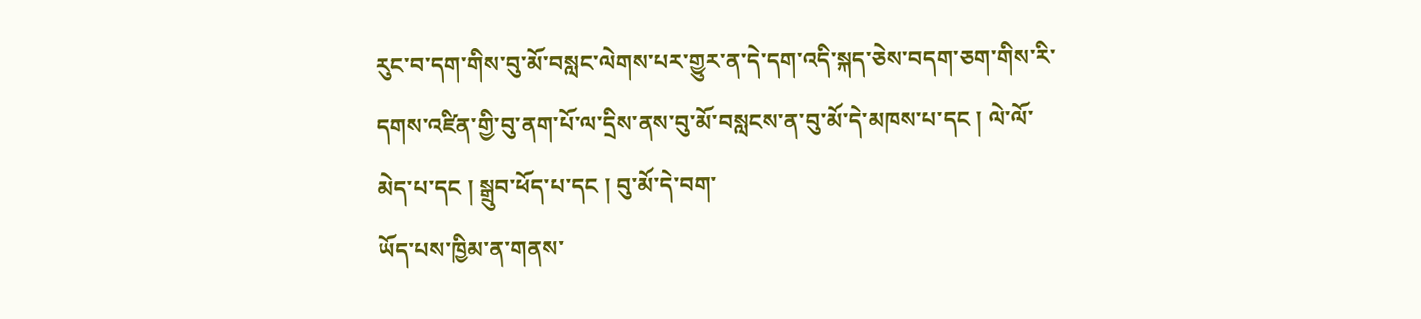རུང་བ་དག་གིས་བུ་མོ་བསླང་ལེགས་པར་གྱུར་ན་དེ་དག་འདི་སྐད་ཅེས་བདག་ཅག་གིས་རི་དགས་འཛིན་གྱི་བུ་ནག་པོ་ལ་དྲིས་ནས་བུ་མོ་བསླངས་ན་བུ་མོ་དེ་མཁས་པ་དང ། ལེ་ལོ་མེད་པ་དང ། སྒྲུབ་ཕོད་པ་དང ། བུ་མོ་དེ་བག་
ཡོད་པས་ཁྱིམ་ན་གནས་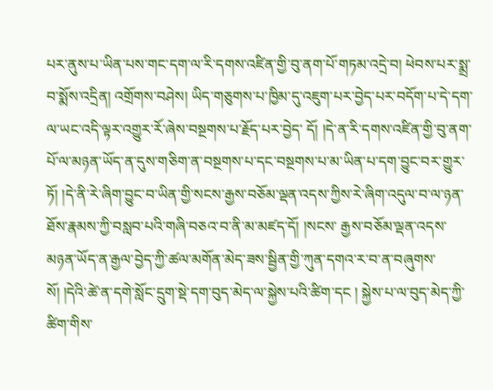པར་ནུས་པ་ཡིན་པས་གང་དག་ལ་རི་དགས་འཛིན་གྱི་བུ་ནག་པོ་གཏམ་འདྲེ་བ། ཕེབས་པར་སྨྲ་བ་སྨོས་འདྲིན། འགྲོགས་བཤེས། ཡིད་གཅུགས་པ་ཁྱིམ་དུ་འཇུག་པར་བྱེད་པར་བདོག་པ་དེ་དག་ལ་ཡང་འདི་ལྟར་འགྱུར་རོ་ཞེས་བསྔགས་པ་རྗོད་པར་བྱེད་ དོ། །དེ་ན་རི་དགས་འཛིན་གྱི་བུ་ནག་པོ་ལ་མཉན་ཡོད་ན་དུས་གཅིག་ན་བསྔགས་པ་དང་བསྔགས་པ་མ་ཡིན་པ་དག་བྱུང་བར་གྱུར་ཏོ། །དེ་ནི་རེ་ཞིག་བྱུང་བ་ཡིན་གྱི་སངས་རྒྱས་བཅོམ་ལྡན་འདས་ཀྱིས་རེ་ཞིག་འདུལ་བ་ལ་ཉན་ཐོས་རྣམས་ཀྱི་བསླབ་པའི་གཞི་བཅའ་བ་ནི་མ་མཛད་དོ། །སངས་ རྒྱས་བཅོམ་ལྡན་འདས་མཉན་ཡོད་ན་རྒྱལ་བྱེད་ཀྱི་ཚལ་མགོན་མེད་ཟས་སྦྱིན་གྱི་ཀུན་དགའ་ར་བ་ན་བཞུགས་སོ། །དེའི་ཚེ་ན་དགེ་སློང་དྲུག་སྡེ་དག་བུད་མེད་ལ་སྐྱེས་པའི་ཚིག་དང ། སྐྱེས་པ་ལ་བུད་མེད་ཀྱི་ཚིག་གིས་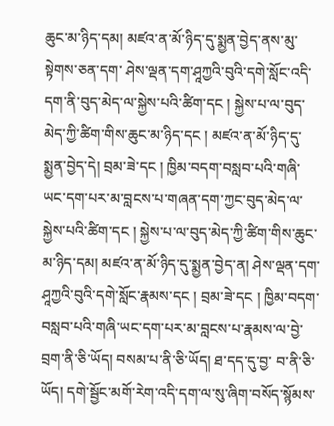ཆུང་མ་ཉིད་དམ། མཛའ་ན་མོ་ཉིད་དུ་སྨྱན་བྱེད་ནས་མུ་སྟེགས་ཅན་དག་ ཤེས་ལྡན་དག་ཤཱཀྱའི་བུའི་དགེ་སློང་འདི་དག་ནི་བུད་མེད་ལ་སྐྱེས་པའི་ཚིག་དང ། སྐྱེས་པ་ལ་བུད་མེད་ཀྱི་ཚིག་གིས་ཆུང་མ་ཉིད་དང ། མཛའ་ན་མོ་ཉིད་དུ་སྨྱན་བྱེད་དེ། བྲམ་ཟེ་དང ། ཁྱིམ་བདག་བསླབ་པའི་གཞི་ཡང་དག་པར་མ་བླངས་པ་གཞན་དག་ཀྱང་བུད་མེད་ལ་སྐྱེས་པའི་ཚིག་དང ། སྐྱེས་པ་ལ་བུད་མེད་ཀྱི་ཚིག་གིས་ཆུང་མ་ཉིད་དམ། མཛའ་ན་མོ་ཉིད་དུ་སྨྱན་བྱེད་ན། ཤེས་ལྡན་དག་ཤཱཀྱའི་བུའི་དགེ་སློང་རྣམས་དང ། བྲམ་ཟེ་དང ། ཁྱིམ་བདག་བསླབ་པའི་གཞི་ཡང་དག་པར་མ་བླངས་པ་རྣམས་ལ་བྱེ་བྲག་ནི་ཅི་ཡོད། བསམ་པ་ནི་ཅི་ཡོད། ཐ་དད་དུ་བྱ་ བ་ནི་ཅི་ཡོད། དགེ་སྦྱོང་མགོ་རེག་འདི་དག་ལ་སུ་ཞིག་བསོད་སྙོམས་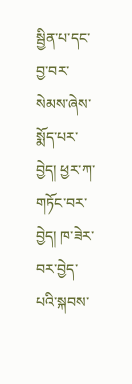སྦྱིན་པ་དང་བྱ་བར་སེམས་ཞེས་སྨོད་པར་བྱེད། ཕྱར་ཀ་གཏོང་བར་བྱེད། ཁ་ཟེར་བར་བྱེད་པའི་སྐབས་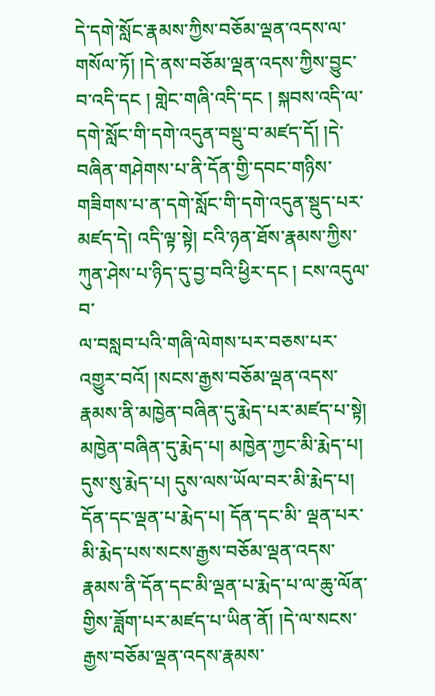དེ་དགེ་སློང་རྣམས་ཀྱིས་བཅོམ་ལྡན་འདས་ལ་གསོལ་ཏོ། །དེ་ནས་བཅོམ་ལྡན་འདས་ཀྱིས་བྱུང་བ་འདི་དང ། གླེང་གཞི་འདི་དང ། སྐབས་འདི་ལ་དགེ་སློང་གི་དགེ་འདུན་བསྡུ་བ་མཛད་དོ། །དེ་བཞིན་གཤེགས་པ་ནི་དོན་གྱི་དབང་གཉིས་གཟིགས་པ་ན་དགེ་སློང་གི་དགེ་འདུན་སྡུད་པར་མཛད་དེ། འདི་ལྟ་སྟེ། ངའི་ཉན་ཐོས་རྣམས་ཀྱིས་ཀུན་ཤེས་པ་ཉིད་དུ་བྱ་བའི་ཕྱིར་དང ། ངས་འདུལ་བ་
ལ་བསླབ་པའི་གཞི་ལེགས་པར་བཅས་པར་འགྱུར་བའོ། །སངས་རྒྱས་བཅོམ་ལྡན་འདས་རྣམས་ནི་མཁྱེན་བཞིན་དུ་རྨེད་པར་མཛད་པ་སྟེ། མཁྱེན་བཞིན་དུ་རྨེད་པ། མཁྱེན་ཀྱང་མི་རྨེད་པ། དུས་སུ་རྨེད་པ། དུས་ལས་ཡོལ་བར་མི་རྨེད་པ། དོན་དང་ལྡན་པ་རྨེད་པ། དོན་དང་མི་ ལྡན་པར་མི་རྨེད་པས་སངས་རྒྱས་བཅོམ་ལྡན་འདས་རྣམས་ནི་དོན་དང་མི་ལྡན་པ་རྨེད་པ་ལ་ཆུ་ལོན་གྱིས་ཟློག་པར་མཛད་པ་ཡིན་ནོ། །དེ་ལ་སངས་རྒྱས་བཅོམ་ལྡན་འདས་རྣམས་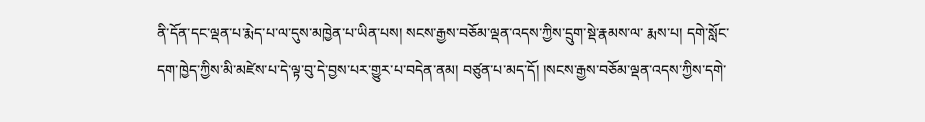ནི་དོན་དང་ལྡན་པ་རྨེད་པ་ལ་དུས་མཁྱེན་པ་ཡིན་པས། སངས་རྒྱས་བཅོམ་ལྡན་འདས་ཀྱིས་དྲུག་སྡེ་རྣམས་ལ་ རྨས་པ། དགེ་སློང་དག་ཁྱེད་ཀྱིས་མི་མཛེས་པ་དེ་ལྟ་བུ་དེ་བྱས་པར་གྱུར་པ་བདེན་ནམ། བཙུན་པ་མད་དོ། །སངས་རྒྱས་བཅོམ་ལྡན་འདས་ཀྱིས་དགེ་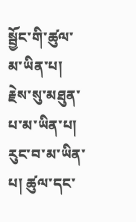སྦྱོང་གི་ཚུལ་མ་ཡིན་པ། རྗེས་སུ་མཐུན་པ་མ་ཡིན་པ། རུང་བ་མ་ཡིན་པ། ཚུལ་དང་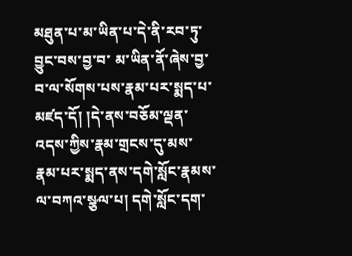མཐུན་པ་མ་ཡིན་པ་དེ་ནི་རབ་ཏུ་བྱུང་བས་བྱ་བ་ མ་ཡིན་ནོ་ཞེས་བྱ་བ་ལ་སོགས་པས་རྣམ་པར་སྨད་པ་མཛད་དོ། །དེ་ནས་བཅོམ་ལྡན་འདས་ཀྱིས་རྣམ་གྲངས་དུ་མས་རྣམ་པར་སྨད་ནས་དགེ་སློང་རྣམས་ལ་བཀའ་སྩལ་པ། དགེ་སློང་དག་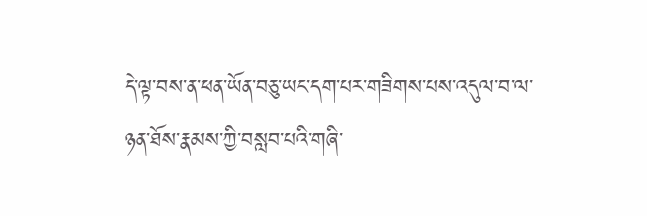དེ་ལྟ་བས་ན་ཕན་ཡོན་བཅུ་ཡང་དག་པར་གཟིགས་པས་འདུལ་བ་ལ་ཉན་ཐོས་རྣམས་ཀྱི་བསླབ་པའི་གཞི་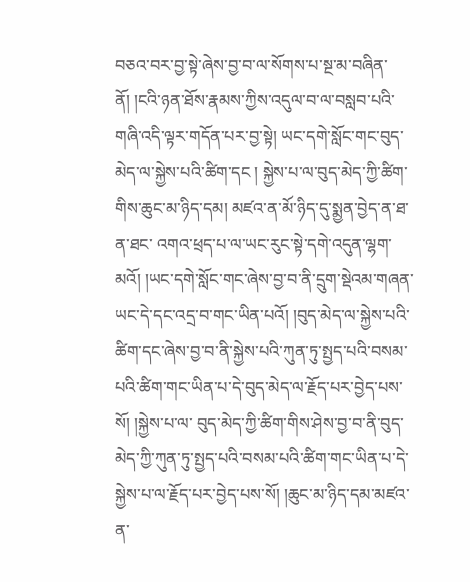བཅའ་བར་བྱ་སྟེ་ཞེས་བྱ་བ་ལ་སོགས་པ་སྔ་མ་བཞིན་ནོ། །ངའི་ཉན་ཐོས་རྣམས་ཀྱིས་འདུལ་བ་ལ་བསླབ་པའི་གཞི་འདི་ལྟར་གདོན་པར་བྱ་སྟེ། ཡང་དགེ་སློང་གང་བུད་མེད་ལ་སྐྱེས་པའི་ཚིག་དང ། སྐྱེས་པ་ལ་བུད་མེད་ཀྱི་ཚིག་གིས་ཆུང་མ་ཉིད་དམ། མཛའ་ན་མོ་ཉིད་དུ་སྨྱན་བྱེད་ན་ཐ་ན་ཐང་ འགའ་ཕྲད་པ་ལ་ཡང་རུང་སྟེ་དགེ་འདུན་ལྷག་མའོ། །ཡང་དགེ་སློང་གང་ཞེས་བྱ་བ་ནི་དྲུག་སྡེའམ་གཞན་ཡང་དེ་དང་འདྲ་བ་གང་ཡིན་པའོ། །བུད་མེད་ལ་སྐྱེས་པའི་ཚིག་དང་ཞེས་བྱ་བ་ནི་སྐྱེས་པའི་ཀུན་ཏུ་སྤྱད་པའི་བསམ་པའི་ཚིག་གང་ཡིན་པ་དེ་བུད་མེད་ལ་རྗོད་པར་བྱེད་པས་སོ། །སྐྱེས་པ་ལ་ བུད་མེད་ཀྱི་ཚིག་གིས་ཤེས་བྱ་བ་ནི་བུད་མེད་ཀྱི་ཀུན་ཏུ་སྤྱད་པའི་བསམ་པའི་ཚིག་གང་ཡིན་པ་དེ་སྐྱེས་པ་ལ་རྗོད་པར་བྱེད་པས་སོ། །ཆུང་མ་ཉིད་དམ་མཛའ་ན་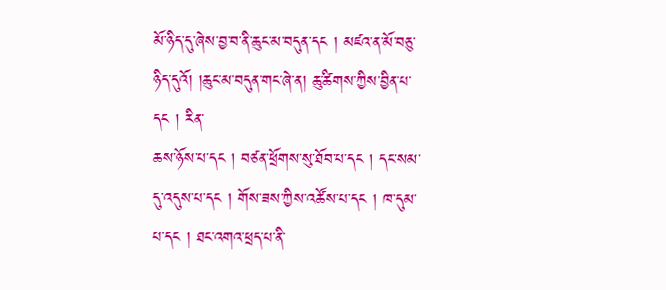མོ་ཉིད་དུ་ཞེས་བྱ་བ་ནི་ཆུང་མ་བདུན་དང ། མཛའ་ན་མོ་བཅུ་ཉིད་དུའོ། །ཆུང་མ་བདུན་གང་ཞེ་ན། ཆུ་ཚིགས་ཀྱིས་བྱིན་པ་དང ། རིན་
ཆས་ཉོས་པ་དང ། བཙན་ཕྲོགས་སུ་ཐོབ་པ་དང ། དང་སམ་དུ་འདུས་པ་དང ། གོས་ཟས་ཀྱིས་འཚོས་པ་དང ། ཁ་དུམ་པ་དང ། ཐང་འགའ་ཕྲད་པ་ནི་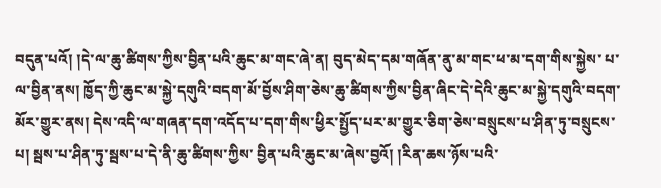བདུན་པའོ། །དེ་ལ་ཆུ་ཚིགས་ཀྱིས་བྱིན་པའི་ཆུང་མ་གང་ཞེ་ན། བུད་མེད་དམ་གཞོན་ནུ་མ་གང་ཕ་མ་དག་གིས་སྐྱེས་ པ་ལ་བྱིན་ནས། ཁྱོད་ཀྱི་ཆུང་མ་སྐྱེ་དགུའི་བདག་མོ་བྱོས་ཤིག་ཅེས་ཆུ་ཚིགས་ཀྱིས་བྱིན་ཞིང་དེ་དེའི་ཆུང་མ་སྐྱེ་དགུའི་བདག་མོར་གྱུར་ནས། དེས་འདི་ལ་གཞན་དག་འདོད་པ་དག་གིས་ཕྱིར་སྤྱོད་པར་མ་གྱུར་ཅིག་ཅེས་བསྲུངས་པ་ཤིན་ཏུ་བསྲུངས་པ། སྦས་པ་ཤིན་ཏུ་སྦས་པ་དེ་ནི་ཆུ་ཚིགས་ཀྱིས་ བྱིན་པའི་ཆུང་མ་ཞེས་བྱའོ། །རིན་ཆས་ཉོས་པའི་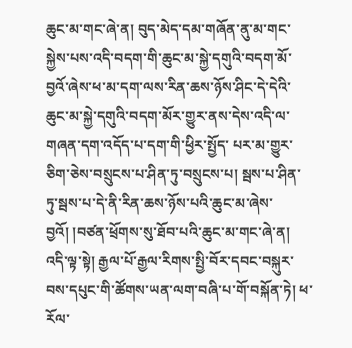ཆུང་མ་གང་ཞེ་ན། བུད་མེད་དམ་གཞོན་ནུ་མ་གང་སྐྱེས་པས་འདི་བདག་གི་ཆུང་མ་སྐྱེ་དགུའི་བདག་མོ་བྱའོ་ཞེས་ཕ་མ་དག་ལས་རིན་ཆས་ཉོས་ཤིང་དེ་དེའི་ཆུང་མ་སྐྱེ་དགུའི་བདག་མོར་གྱུར་ནས་དེས་འདི་ལ་གཞན་དག་འདོད་པ་དག་གི་ཕྱིར་སྤྱོད་ པར་མ་གྱུར་ཅིག་ཅེས་བསྲུངས་པ་ཤིན་ཏུ་བསྲུངས་པ། སྦས་པ་ཤིན་ཏུ་སྦས་པ་དེ་ནི་རིན་ཆས་ཉོས་པའི་ཆུང་མ་ཞེས་བྱའོ། །བཙན་ཕྲོགས་སུ་ཐོབ་པའི་ཆུང་མ་གང་ཞེ་ན། འདི་ལྟ་སྟེ། རྒྱལ་པོ་རྒྱལ་རིགས་སྤྱི་བོར་དབང་བསྐུར་བས་དཔུང་གི་ཚོགས་ཡན་ལག་བཞི་པ་གོ་བསྐོན་ཏེ། ཕ་ རོལ་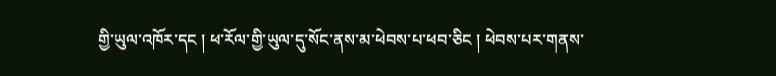གྱི་ཡུལ་འཁོར་དང ། ཕ་རོལ་གྱི་ཡུལ་དུ་སོང་ནས་མ་ཕེབས་པ་ཕབ་ཅིང ། ཕེབས་པར་གནས་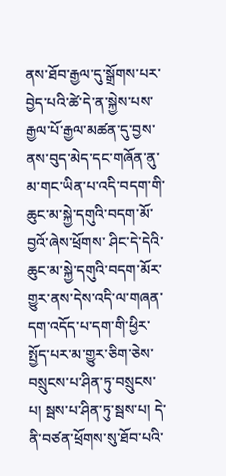ནས་ཐོབ་རྒྱལ་དུ་སྒྲོགས་པར་བྱེད་པའི་ཚེ་དེ་ན་སྐྱེས་པས་རྒྱལ་པོ་རྒྱལ་མཚན་དུ་བྱས་ནས་བུད་མེད་དང་གཞོན་ནུ་མ་གང་ཡིན་པ་འདི་བདག་གི་ཆུང་མ་སྐྱེ་དགུའི་བདག་མོ་བྱའོ་ཞེས་ཕྲོགས་ ཤིང་དེ་དེའི་ཆུང་མ་སྐྱེ་དགུའི་བདག་མོར་གྱུར་ནས་དེས་འདི་ལ་གཞན་དག་འདོད་པ་དག་གི་ཕྱིར་སྤྱོད་པར་མ་གྱུར་ཅིག་ཅེས་བསྲུངས་པ་ཤིན་ཏུ་བསྲུངས་པ། སྦས་པ་ཤིན་ཏུ་སྦས་པ། དེ་ནི་བཙན་ཕྲོགས་སུ་ཐོབ་པའི་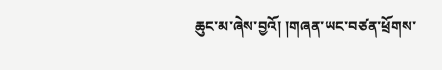ཆུང་མ་ཞེས་བྱའོ། །གཞན་ཡང་བཙན་ཕྲོགས་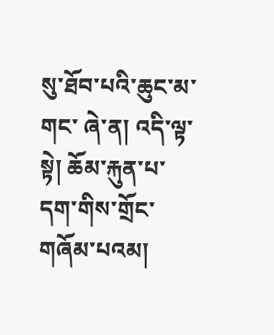སུ་ཐོབ་པའི་ཆུང་མ་གང་ ཞེ་ན། འདི་ལྟ་སྟེ། ཆོམ་རྐུན་པ་དག་གིས་གྲོང་གཞོམ་པའམ།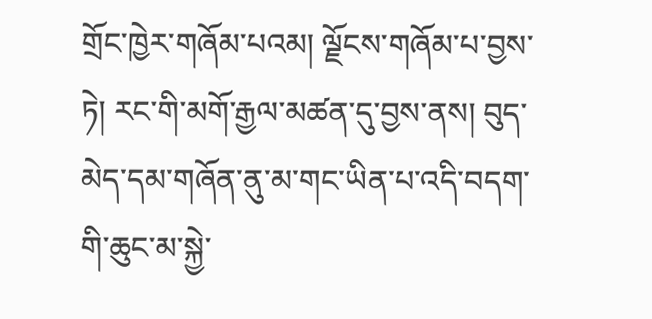གྲོང་ཁྱེར་གཞོམ་པའམ། ལྗོངས་གཞོམ་པ་བྱས་ཏེ། རང་གི་མགོ་རྒྱལ་མཚན་དུ་བྱས་ནས། བུད་མེད་དམ་གཞོན་ནུ་མ་གང་ཡིན་པ་འདི་བདག་གི་ཆུང་མ་སྐྱེ་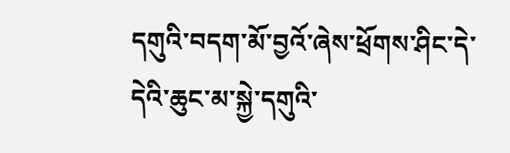དགུའི་བདག་མོ་བྱའོ་ཞེས་ཕྲོགས་ཤིང་དེ་དེའི་ཆུང་མ་སྐྱེ་དགུའི་